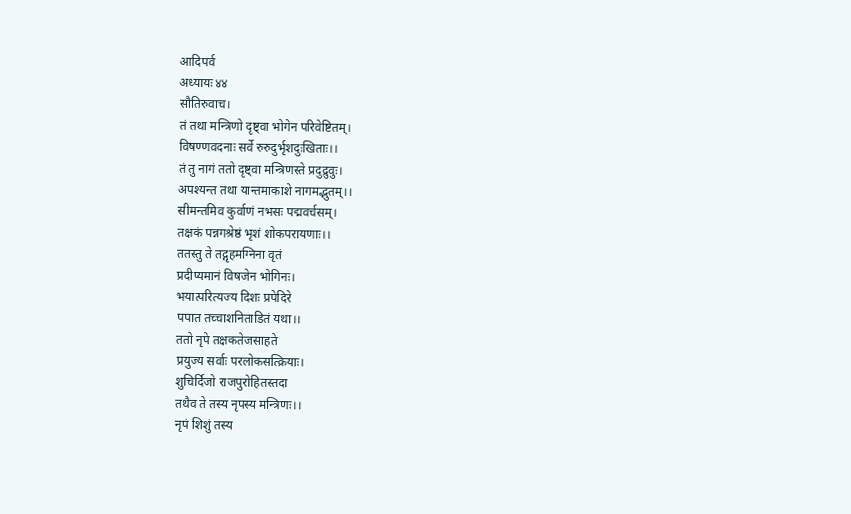आदिपर्व
अध्यायः ४४
सौतिरुवाच।
तं तथा मन्त्रिणो दृष्ट्वा भोगेन परिवेष्टितम्।
विषण्णवदनाः सर्वे रुरुदुर्भृशदुःखिताः।।
तं तु नागं ततो दृष्ट्वा मन्त्रिणस्ते प्रदुद्रुवुः।
अपश्यन्त तथा यान्तमाकाशे नागमद्भुतम्।।
सीमन्तमिव कुर्वाणं नभसः पद्मवर्चसम्।
तक्षकं पन्नगश्रेष्ठं भृशं शोकपरायणाः।।
ततस्तु ते तद्गृहमग्निना वृतं
प्रदीप्यमानं विषजेन भोगिनः।
भयात्परित्यज्य दिशः प्रपेदिरे
पपात तच्चाशनिताडितं यथा।।
ततो नृपे तक्षकतेजसाहते
प्रयुज्य सर्वाः परलोकसत्क्रियाः।
शुचिर्दिजो राजपुरोहितस्तदा
तथैव ते तस्य नृपस्य मन्त्रिणः।।
नृपं शिशुं तस्य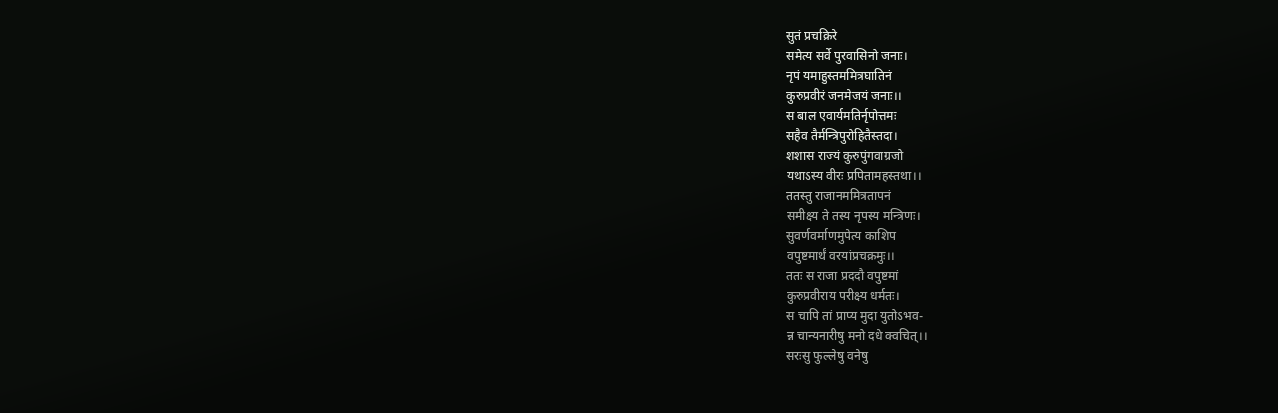सुतं प्रचक्रिरे
समेत्य सर्वे पुरवासिनो जनाः।
नृपं यमाहुस्तममित्रघातिनं
कुरुप्रवीरं जनमेजयं जनाः।।
स बाल एवार्यमतिर्नृपोत्तमः
सहैव तैर्मन्त्रिपुरोहितैस्तदा।
शशास राज्यं कुरुपुंगवाग्रजो
यथाऽस्य वीरः प्रपितामहस्तथा।।
ततस्तु राजानममित्रतापनं
समीक्ष्य ते तस्य नृपस्य मन्त्रिणः।
सुवर्णवर्माणमुपेत्य काशिप
वपुष्टमार्थं वरयांप्रचक्रमुः।।
ततः स राजा प्रददौ वपुष्टमां
कुरुप्रवीराय परीक्ष्य धर्मतः।
स चापि तां प्राप्य मुदा युतोऽभव-
न्न चान्यनारीषु मनो दधे क्वचित्।।
सरःसु फुल्लेषु वनेषु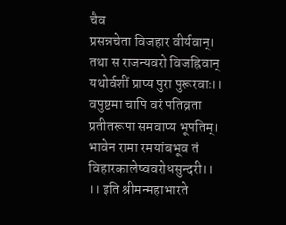चैव
प्रसन्नचेता विजहार वीर्यवान्।
तथा स राजन्यवरो विजह्रिवान्
यथोर्वशीं प्राप्य पुरा पुरूरवाः।।
वपुष्टमा चापि वरं पतिव्रता
प्रतीतरूपा समवाप्य भूपतिम्।
भावेन रामा रमयांबभूव तं
विहारकालेष्ववरोधसुन्दरी।।
।। इति श्रीमन्महाभारते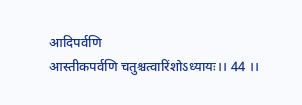आदिपर्वणि
आस्तीकपर्वणि चतुश्चत्वारिंशोऽध्यायः।। 44 ।।